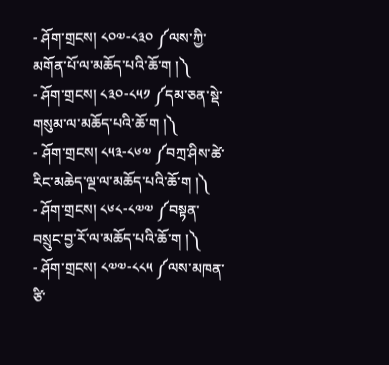- ཤོག་གྲངས། ༨༠༧-༨༣༠ ༼ལས་ཀྱི་མགོན་པོ་ལ་མཆོད་པའི་ཆོ་ག །༽
- ཤོག་གྲངས། ༨༣༠-༨༥༡ ༼དམ་ཅན་སྡེ་གསུམ་ལ་མཆོད་པའི་ཆོ་ག །༽
- ཤོག་གྲངས། ༨༥༣-༨༦༧ ༼བཀྲ་ཤིས་ཚེ་རིང་མཆེད་ལྔ་ལ་མཆོད་པའི་ཆོ་ག །༽
- ཤོག་གྲངས། ༨༦༨-༨༧༧ ༼བསྟན་བསྲུང་བྱ་རོ་ལ་མཆོད་པའི་ཆོ་ག །༽
- ཤོག་གྲངས། ༨༧༧-༨༨༥ ༼ལས་མཁན་ཙི་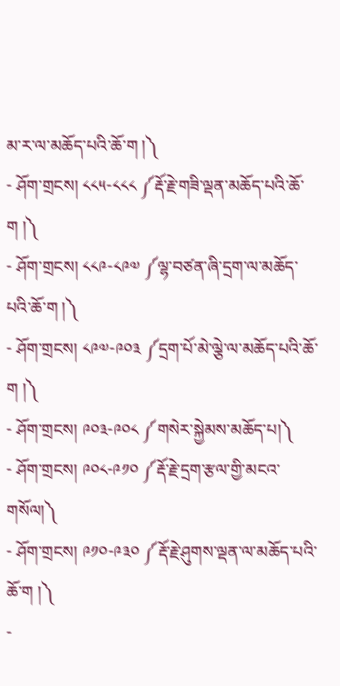མ་ར་ལ་མཆོད་པའི་ཆོ་ག །༽
- ཤོག་གྲངས། ༨༨༥-༨༨༨ ༼རྡོ་རྗེ་གཟི་ལྡན་མཆོད་པའི་ཆོ་ག །༽
- ཤོག་གྲངས། ༨༨༩-༨༩༧ ༼ལྷ་བཙན་ཞི་དྲག་ལ་མཆོད་པའི་ཆོ་ག །༽
- ཤོག་གྲངས། ༨༩༧-༩༠༣ ༼དྲག་པོ་མེ་ལྕེ་ལ་མཆོད་པའི་ཆོ་ག །༽
- ཤོག་གྲངས། ༩༠༣-༩༠༨ ༼གསེར་སྐྱེམས་མཆོད་པ།༽
- ཤོག་གྲངས། ༩༠༨-༩༡༠ ༼རྡོ་རྗེ་དྲག་རྩལ་གྱི་མངའ་གསོལ།༽
- ཤོག་གྲངས། ༩༡༠-༩༣༠ ༼རྡོ་རྗེ་ཤུགས་ལྡན་ལ་མཆོད་པའི་ཆོ་ག །༽
-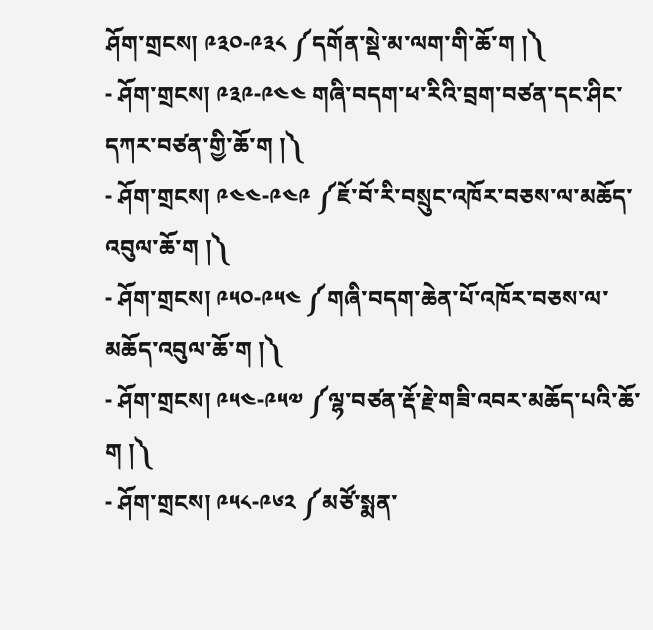ཤོག་གྲངས། ༩༣༠-༩༣༨ ༼དགོན་སྡེ་མ་ལག་གི་ཆོ་ག །༽
- ཤོག་གྲངས། ༩༣༩-༩༤༤ གཞི་བདག་ཕ་རིའི་བྲག་བཙན་དང་ཤིང་དཀར་བཙན་གྱི་ཆོ་ག །༽
- ཤོག་གྲངས། ༩༤༤-༩༤༩ ༼ཇོ་བོ་རི་བསྲུང་འཁོར་བཅས་ལ་མཆོད་འབུལ་ཆོ་ག །༽
- ཤོག་གྲངས། ༩༥༠-༩༥༤ ༼གཞི་བདག་ཆེན་པོ་འཁོར་བཅས་ལ་མཆོད་འབུལ་ཆོ་ག །༽
- ཤོག་གྲངས། ༩༥༤-༩༥༧ ༼ལྷ་བཙན་རྡོ་རྗེ་གཟི་འབར་མཆོད་པའི་ཆོ་ག །༽
- ཤོག་གྲངས། ༩༥༨-༩༦༢ ༼མཙོ་སྨན་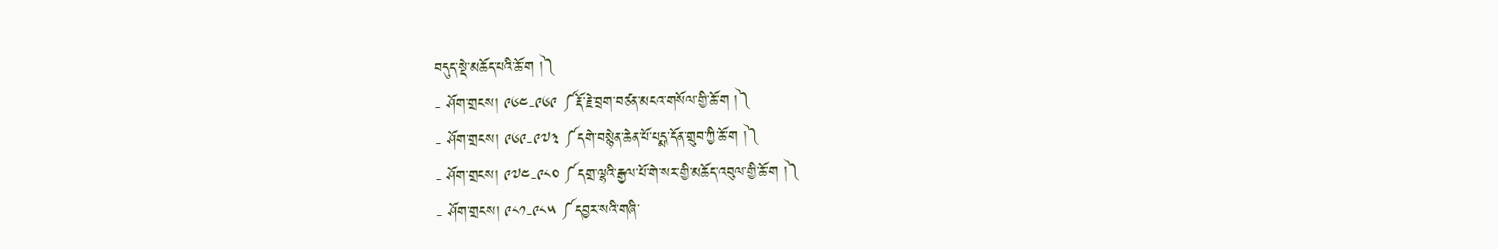བདུད་སྡེ་མཆོད་པའི་ཆོ་ག །༽
- ཤོག་གྲངས། ༩༦༤-༩༦༩ ༼རྡོ་རྗེ་བྲག་བཙན་མངའ་གསོལ་གྱི་ཆོ་ག །༽
- ཤོག་གྲངས། ༩༦༩-༩༧༣ ༼དགེ་བསྙེན་ཆེན་པོ་པདྨ་དོན་གྲུབ་ཀྱི་ཆོ་ག །༽
- ཤོག་གྲངས། ༩༧༤-༩༨༠ ༼དགྲ་ལྷའི་རྒྱལ་པོ་གེ་སར་གྱི་མཆོད་འབུལ་གྱི་ཆོ་ག །༽
- ཤོག་གྲངས། ༩༨༡-༩༨༥ ༼དབྱར་སའི་གཞི་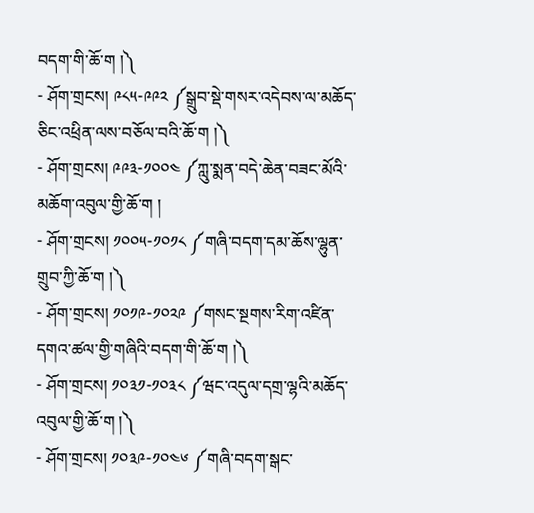བདག་གི་ཆོ་ག །༽
- ཤོག་གྲངས། ༩༨༥-༩༩༢ ༼སྒྲུབ་སྡེ་གསར་འདེབས་ལ་མཆོད་ཅིང་འཕྲིན་ལས་བཅོལ་བའི་ཆོ་ག །༽
- ཤོག་གྲངས། ༩༩༣-༡༠༠༤ ༼ཀླུ་སྨན་བདེ་ཆེན་བཟང་མོའི་མཆོག་འབུལ་གྱི་ཆོ་ག །
- ཤོག་གྲངས། ༡༠༠༥-༡༠༡༨ ༼གཞི་བདག་དམ་ཆོས་ལྷུན་གྲུབ་ཀྱི་ཆོ་ག །༽
- ཤོག་གྲངས། ༡༠༡༩-༡༠༢༩ ༼གསང་སྔགས་རིག་འཛིན་དགའ་ཚལ་གྱི་གཞིའི་བདག་གི་ཆོ་ག །༽
- ཤོག་གྲངས། ༡༠༣༡-༡༠༣༨ ༼ཝང་འདུལ་དགྲ་ལྷའི་མཆོད་འབུལ་གྱི་ཆོ་ག །༽
- ཤོག་གྲངས། ༡༠༣༩-༡༠༤༦ ༼གཞི་བདག་སྒང་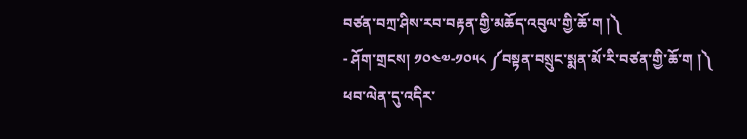བཙན་བཀྲ་ཤིས་རབ་བརྟན་གྱི་མཆོད་འབུལ་གྱི་ཆོ་ག །༽
- ཤོག་གྲངས། ༡༠༤༧-༡༠༥༨ ༼བསྟན་བསྲུང་སྨན་མོ་རི་བཙན་གྱི་ཆོ་ག །༽
ཕབ་ལེན་དུ་འདིར་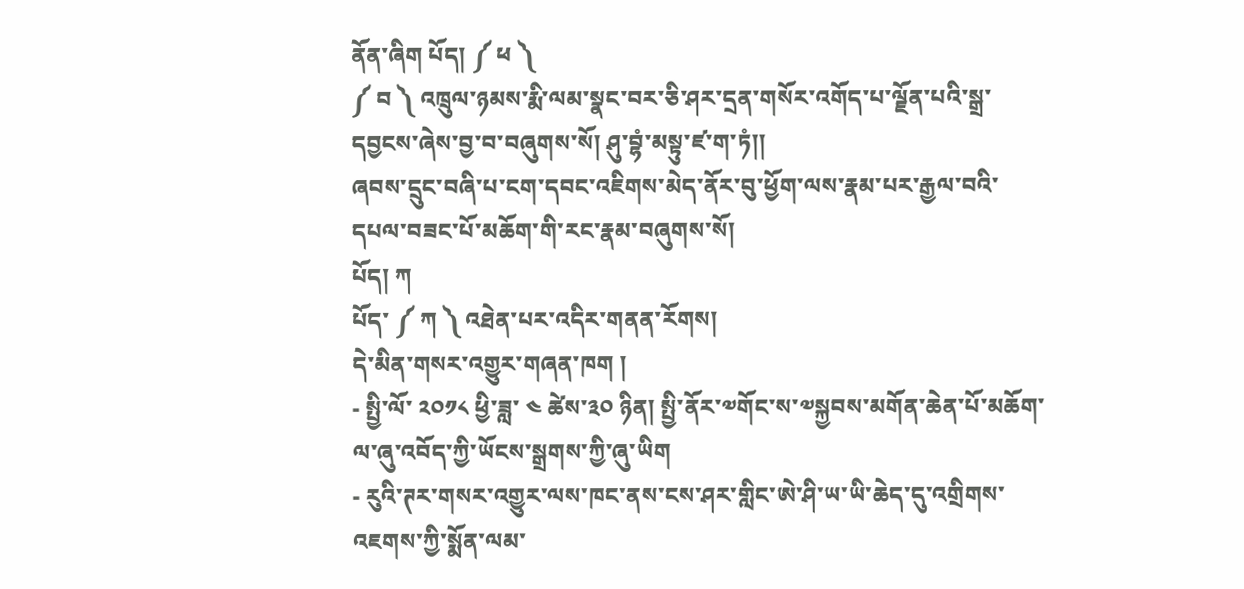ནོན་ཞིག པོད། ༼ ཕ ༽
༼ བ ༽ འཁྲུལ་ཉམས་རྨི་ལམ་སྣང་བར་ཅི་ཤར་དྲན་གསོར་འགོད་པ་ལྗོན་པའི་སྒྲ་དབྱངས་ཞེས་བྱ་བ་བཞུགས་སོ། ཤུ་བྷཾ་མསྟུ་ཛ་ག་ཏཾ།།
ཞབས་དྲུང་བཞི་པ་ངག་དབང་འཇིགས་མེད་ནོར་བུ་ཕྱོག་ལས་རྣམ་པར་རྒྱལ་བའི་དཔལ་བཟང་པོ་མཆོག་གི་རང་རྣམ་བཞུགས་སོ།
པོད། ཀ
པོད་ ༼ ཀ ༽ འཐེན་པར་འདིར་གནན་རོགས།
དེ་མིན་གསར་འགྱུར་གཞན་ཁག །
- སྤྱི་ལོ་ ༢༠༡༨ ཕྱི་ཟླ་ ༤ ཚེས་༣༠ ཉིན། སྤྱི་ནོར་༧གོང་ས་༧སྐྱབས་མགོན་ཆེན་པོ་མཆོག་ལ་ཞུ་འབོད་ཀྱི་ཡོངས་སྒྲགས་ཀྱི་ཞུ་ཡིག
- རུའི་ཊར་གསར་འགྱུར་ལས་ཁང་ནས་ངས་ཤར་གླིང་ཨེ་ཤི་ཡ་ཡི་ཆེད་དུ་འགྲིགས་འཇགས་ཀྱི་སྨོན་ལམ་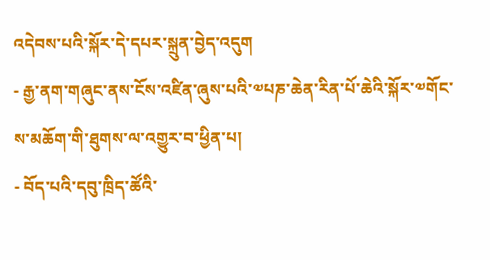འདེབས་པའི་སྐོར་དེ་དཔར་སྐྲུན་བྱེད་འདུག
- རྒྱ་ནག་གཞུང་ནས་ངོས་འཛིན་ཞུས་པའི་༧པཎ་ཆེན་རིན་པོ་ཆེའི་སྐོར་༧གོང་ས་མཆོག་གི་ཐུགས་ལ་འགྱུར་བ་ཕྱིན་པ།
- བོད་པའི་དབུ་ཁྲིད་ཚོའི་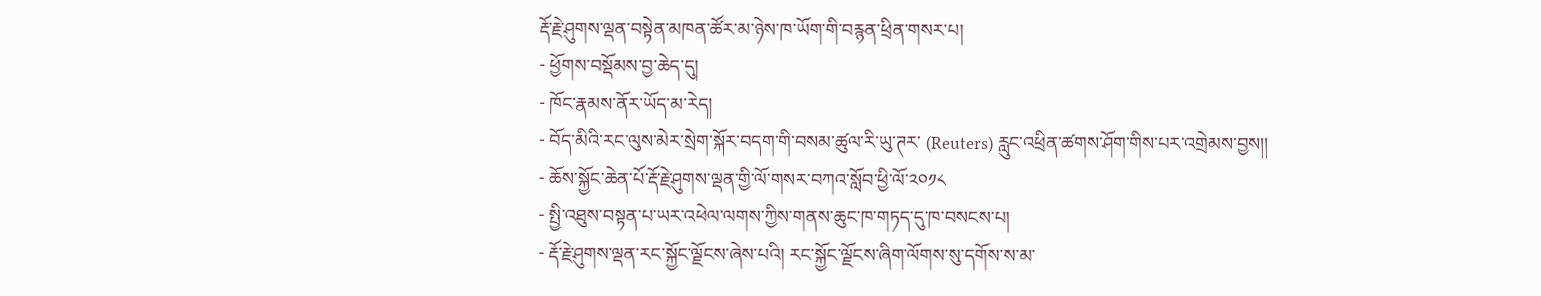རྡོ་རྗེ་ཤུགས་ལྡན་བསྟེན་མཁན་ཚོར་མ་ཉེས་ཁ་ཡོག་གི་བརྙན་ཕྲིན་གསར་པ།
- ཕྱོགས་བསྡོམས་བྱ་ཆེད་དུ།
- ཁོང་རྣམས་ནོར་ཡོད་མ་རེད།
- བོད་མིའི་རང་ལུས་མེར་སྲེག་སྐོར་བདག་གི་བསམ་ཚུལ་རི་ཡུ་ཊར་ (Reuters) རླུང་འཕྲིན་ཚགས་ཤོག་གིས་པར་འགྲེམས་བྱས།།
- ཆོས་སྐྱོང་ཆེན་པོ་རྡོ་རྗེ་ཤུགས་ལྡན་གྱི་ལོ་གསར་བཀའ་སློབ་ཕྱི་ལོ་༢༠༡༨
- སྤྱི་འཐུས་བསྟན་པ་ཡར་འཕེལ་ལགས་ཀྱིས་གནས་ཆུང་ཁ་གཏད་དུ་ཁ་བསངས་པ།
- རྡོ་རྗེ་ཤུགས་ལྡན་རང་སྐྱོང་ལྗོངས་ཞེས་པའི། རང་སྐྱོང་ལྗོངས་ཞིག་ལོགས་སུ་དགོས་ས་མ་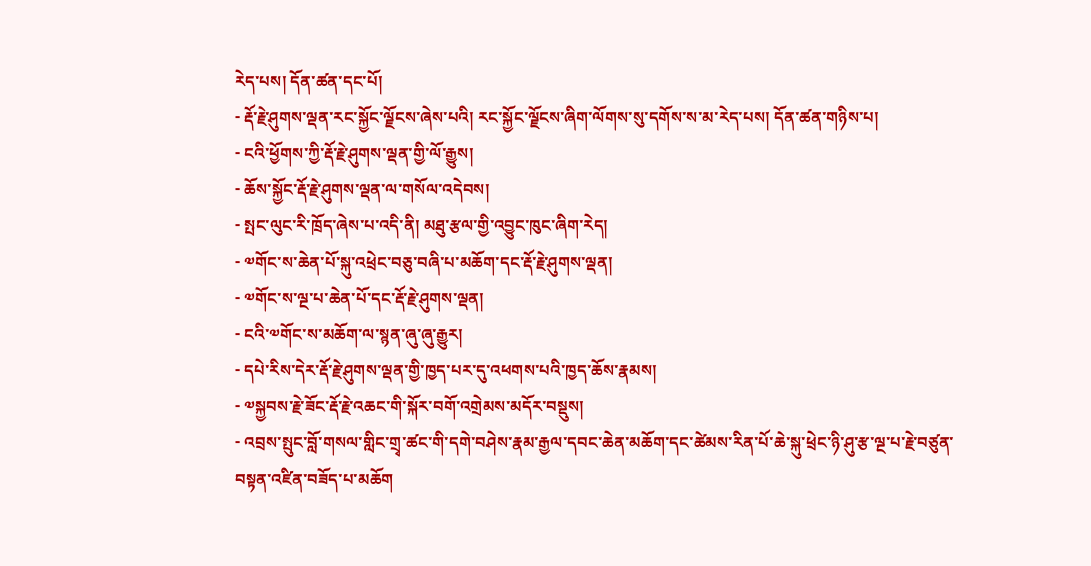རེད་པས། དོན་ཚན་དང་པོ།
- རྡོ་རྗེ་ཤུགས་ལྡན་རང་སྐྱོང་ལྗོངས་ཞེས་པའི། རང་སྐྱོང་ལྗོངས་ཞིག་ལོགས་སུ་དགོས་ས་མ་རེད་པས། དོན་ཚན་གཉིས་པ།
- ངའི་ཕྱོགས་ཀྱི་རྡོ་རྗེ་ཤུགས་ལྡན་གྱི་ལོ་རྒྱུས།
- ཆོས་སྐྱོང་རྡོ་རྗེ་ཤུགས་ལྡན་ལ་གསོལ་འདེབས།
- སྤང་ལུང་རི་ཁྲོད་ཞེས་པ་འདི་ནི། མཐུ་རྩལ་གྱི་འབྱུང་ཁུང་ཞིག་རེད།
- ༧གོང་ས་ཆེན་པོ་སྐུ་འཕྲེང་བཅུ་བཞི་པ་མཆོག་དང་རྡོ་རྗེ་ཤུགས་ལྡན།
- ༧གོང་ས་ལྔ་པ་ཆེན་པོ་དང་རྡོ་རྗེ་ཤུགས་ལྡན།
- ངའི་༧གོང་ས་མཆོག་ལ་སྙན་ཞུ་ཞུ་རྒྱུར།
- དཔེ་རིས་དེར་རྡོ་རྗེ་ཤུགས་ལྡན་གྱི་ཁྱད་པར་དུ་འཕགས་པའི་ཁྱད་ཆོས་རྣམས།
- ༧སྐྱབས་རྗེ་ཟོང་རྡོ་རྗེ་འཆང་གི་སྐོར་བགོ་འགྲེམས་མདོར་བསྡུས།
- འབྲས་སྤུང་བློ་གསལ་གླིང་གྲྭ་ཚང་གི་དགེ་བཤེས་རྣམ་རྒྱལ་དབང་ཆེན་མཆོག་དང་ཚེམས་རིན་པོ་ཆེ་སྐུ་ཕྲེང་ཉི་ཤུ་རྩ་ལྔ་པ་རྗེ་བཙུན་བསྟན་འཛིན་བཟོད་པ་མཆོག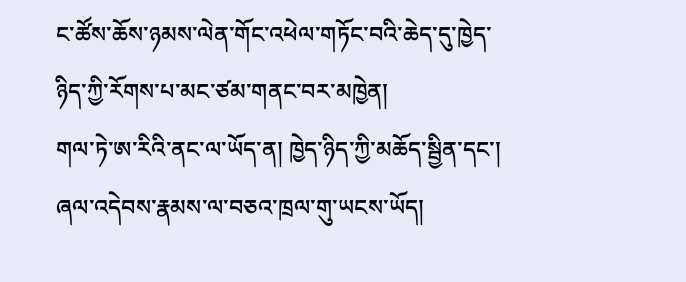ང་ཚོས་ཆོས་ཉམས་ལེན་གོང་འཕེལ་གཏོང་བའི་ཆེད་དུ་ཁྱེད་ཉིད་ཀྱི་རོགས་པ་མང་ཙམ་གནང་བར་མཁྱེན།
གལ་ཏེ་ཨ་རིའི་ནང་ལ་ཡོད་ན། ཁྱེད་ཉིད་ཀྱི་མཆོད་སྦྱིན་དང་། ཞལ་འདེབས་རྣམས་ལ་བཅའ་ཁྲལ་གུ་ཡངས་ཡོད།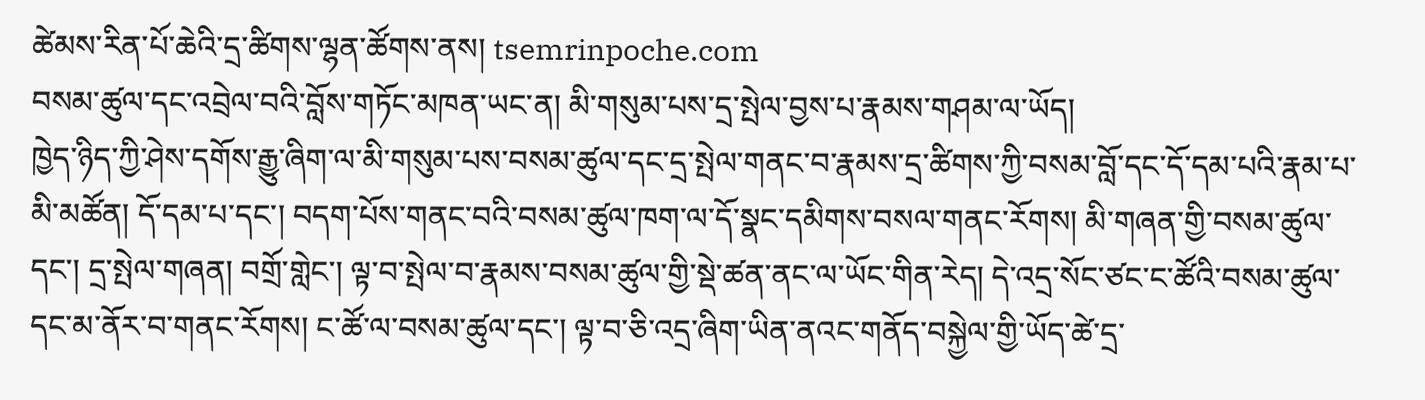ཚེམས་རིན་པོ་ཆེའི་དྲ་ཚིགས་ལྷན་ཚོགས་ནས། tsemrinpoche.com
བསམ་ཚུལ་དང་འབྲེལ་བའི་བློས་གཏོང་མཁན་ཡང་ན། མི་གསུམ་པས་དྲ་སྤེལ་བྱས་པ་རྣམས་གཤམ་ལ་ཡོད།
ཁྱེད་ཉིད་ཀྱི་ཤེས་དགོས་རྒྱུ་ཞིག་ལ་མི་གསུམ་པས་བསམ་ཚུལ་དང་དྲ་སྤེལ་གནང་བ་རྣམས་དྲ་ཚིགས་ཀྱི་བསམ་བློ་དང་དོ་དམ་པའི་རྣམ་པ་མི་མཚོན། དོ་དམ་པ་དང་། བདག་པོས་གནང་བའི་བསམ་ཚུལ་ཁག་ལ་དོ་སྣང་དམིགས་བསལ་གནང་རོགས། མི་གཞན་གྱི་བསམ་ཚུལ་དང་། དྲ་སྤེལ་གཞན། བགྲོ་གླེང་། ལྟ་བ་སྤེལ་བ་རྣམས་བསམ་ཚུལ་གྱི་སྡེ་ཚན་ནང་ལ་ཡོང་གིན་རེད། དེ་འདྲ་སོང་ཙང་ང་ཚོའི་བསམ་ཚུལ་དང་མ་ནོར་བ་གནང་རོགས། ང་ཚོ་ལ་བསམ་ཚུལ་དང་། ལྟ་བ་ཅི་འདྲ་ཞིག་ཡིན་ནའང་གནོད་བསྐྱེལ་གྱི་ཡོད་ཚེ་དྲ་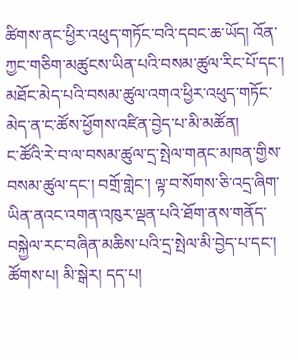ཚིགས་ནང་ཕྱིར་འཕུད་གཏོང་བའི་དབང་ཆ་ཡོད། འོན་ཀྱང་གཅིག་མཚུངས་ཡིན་པའི་བསམ་ཚུལ་རིང་པོ་དང་། མཐོང་མེད་པའི་བསམ་ཚུལ་འགའ་ཕྱིར་འཕུད་གཏོང་མེད་ན་ང་ཚོས་ཕྱོགས་འཛིན་བྱེད་པ་མི་མཚོན།
ང་ཚོའི་རེ་བ་ལ་བསམ་ཚུལ་དྲ་སྤེལ་གནང་མཁན་གྱིས་བསམ་ཚུལ་དང་། བགྲོ་གླེང་། ལྟ་བ་སོགས་ཅི་འདྲ་ཞིག་ཡིན་ནའང་འགན་འཁུར་ལྡན་པའི་ཐོག་ནས་གནོད་བསྐྱེལ་རང་བཞིན་མཆིས་པའི་དྲ་སྤེལ་མི་བྱེད་པ་དང་། ཚོགས་པ། མི་སྒེར། དད་པ།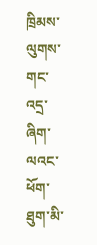ཁྲིམས་ལུགས་གང་འདྲ་ཞིག་ལའང་ཕོག་ཐུག་མི་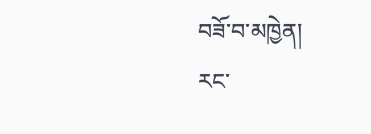བཟོ་བ་མཁྱེན།
རང་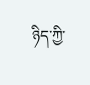ཉིད་ཀྱི་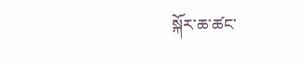སྐོར་ཆ་ཚང་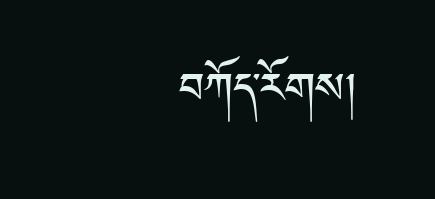བཀོད་རོགས།